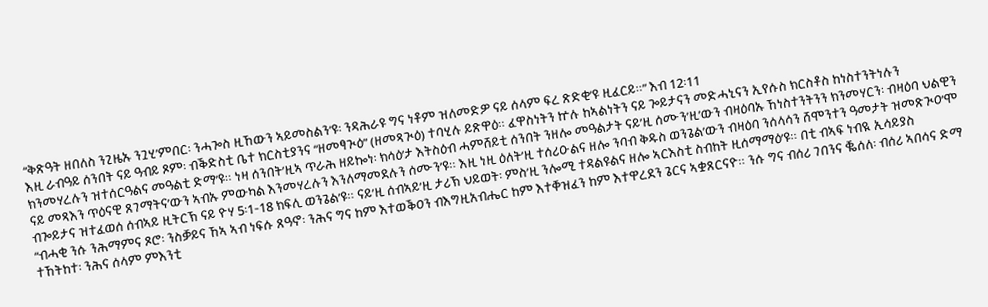“ቅጽዓት ዘበለስ ንጊዜኡ ንጓሂ’ምበር፡ ንሓጐስ ዚኸውን ኣይመስልን’ዩ፡ ንዳሕራዩ ግና ነቶም ዝለመድዎ ናይ ሰላም ፍረ ጽድቂ’ዩ ዚፈርይ።” እብ 12፡11
እዚ ራብዓይ ሰንበት ናይ ዓብይ ጾም፡ ብቕድስቲ ቤተ ክርስቲያንና “ዘመፃጒዕ” (ዘመጻጒዕ) ተባሂሉ ይጽዋዕ። ፈዋስነትን ኵሉ ከኣልነትን ናይ ጐይታናን መድሓኒናን ኢየሱስ ክርስቶስ ከነስተንትነሉን ክንመሃረሉን ዝተሰርዓልና መዓልቲ ድማ’ዩ። ነዛ ሰንበት’ዚኣ ጥራሕ ዘይኰነ፡ ክሳዕ’ታ እትስዕብ ሓምሸይቲ ሰንበት ንዘሎ መዓልታት ናይ’ዚ ሰሙን’ዚ’ውን ብዛዕባኡ ኸነስተንትንን ክንመሃርን፡ ብዛዕባ ህልዊን ናይ መጻእን ጥዕናዊ ጸገማትና’ውን ኣብኡ ምውካል እንመሃረሉን እንለማመደሉን ሰሙን’ዩ። እዚ ነዚ ዕለት’ዚ ተሰሪዑልና ዘሎ ንባብ ቅዱስ ወንጌል’ውን ብዛዕባ ንሰላሳን ሸሞንተን ዓመታት ዝመጽጒዐ’ሞ ብጐይታና ዝተፈወሰ ሰብኣይ ዚትርኽ ናይ ዮሃ 5፡1-18 ክፍሊ ወንጌል’ዩ። ናይ’ዚ ሰብኣይ’ዚ ታሪኽ ህይወት፡ ምስ’ዚ ንሎሚ ተዳልዩልና ዘሎ ኣርእስቲ ስብከት ዚሰማማዕ’ዩ። በቲ ብኣፍ ነብዪ ኢሳይያስ
“ብሓቂ ንሱ ንሕማምና ጾሮ፡ ንስቓይና ኸኣ ኣብ ነፍሱ ጸዓኖ፡ ንሕና ግና ከም እተወቕዐን ብእግዚአብሔር ከም እተቐዝፈን ከም እተዋረደን ጌርና ኣቋጸርናዮ። ንሱ ግና ብሰሪ ገበንና ቘሰለ፡ ብሰሪ ኣበሳና ድማ ተኸትከተ፡ ንሕና ሰላም ምእንቲ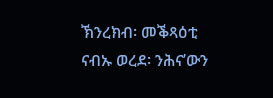ኽንረክብ፡ መቕጻዕቲ ናብኡ ወረደ፡ ንሕና’ውን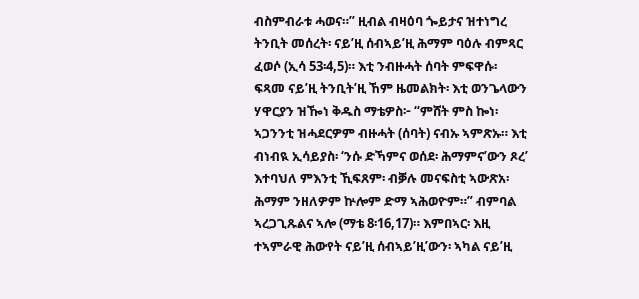ብስምብራቱ ሓወና።” ዚብል ብዛዕባ ጐይታና ዝተነግረ ትንቢት መሰረት፡ ናይ’ዚ ሰብኣይ’ዚ ሕማም ባዕሉ ብምጻር ፈወሶ (ኢሳ 53፡4,5)። እቲ ንብዙሓት ሰባት ምፍዋሱ፡ ፍጻመ ናይ’ዚ ትንቢት’ዚ ኸም ዜመልክት፡ እቲ ወንጌላውን ሃዋርያን ዝዀነ ቅዱስ ማቴዎስ፦ “ምሸት ምስ ኰነ፡ ኣጋንንቲ ዝሓደርዎም ብዙሓት (ሰባት) ናብኡ ኣምጽኡ። እቲ ብነብዪ ኢሳይያስ፡ ‘ንሱ ድኻምና ወሰደ፡ ሕማምና’ውን ጾረ’ እተባህለ ምእንቲ ኺፍጸም፡ ብቓሉ መናፍስቲ ኣውጽአ፡ ሕማም ንዘለዎም ኵሎም ድማ ኣሕወዮም።” ብምባል ኣረጋጊጹልና ኣሎ (ማቴ 8፡16,17)። እምበኣር፡ እዚ ተኣምራዊ ሕውየት ናይ’ዚ ሰብኣይ’ዚ’ውን፡ ኣካል ናይ’ዚ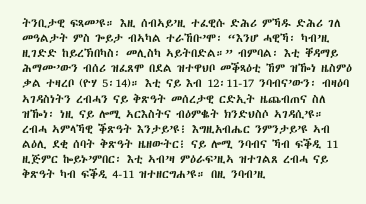ትንቢታዊ ፍጻመ’ዩ። እዚ ሰብኣይ’ዚ ተፈዊሱ ድሕሪ ምኻዱ ድሕሪ ገለ መዓልታት ምስ ጐይታ ብኣካል ተራኸቡ’ሞ፡ “እንሆ ሓዊኻ፡ ካብ’ዚ ዚገድድ ከይረኽበካስ፡ መሊስካ ኣይትበድል።” ብምባል፡ እቲ ቐዳማይ ሕማሙ’ውን ብሰሪ ዝፈጸሞ በደል ዝተዋህቦ መቕጻዕቲ ኸም ዝዀነ ዜስምዕ ቃል ተዛረቦ (ዮሃ 5፡14)። እቲ ናይ እብ 12፡11-17 ንባብና’ውን፡ ብዛዕባ ኣገዳስነትን ረብሓን ናይ ቅጽዓት መሰረታዊ ርድኢት ዜጨብጠና ስለ ዝዀነ፡ ነዚ ናይ ሎሚ ኣርእስትና ብዕምቈት ክንድህስሶ ኣገዳሲ’ዩ።
ረብሓ ኣምላኻዊ ቕጽዓት እንታይ’ዩ፧ እግዚአብሔር ንምንታይ’ዩ ኣብ ልዕሊ ደቂ ሰባት ቅጽዓት ዜዘውትር፧ ናይ ሎሚ ንባብና ኻብ ፍቕዲ 11 ዚጅምር ኰይኑ’ምበር፡ እቲ ኣብ’ዛ ምዕራፍ’ዚኣ ዝተገልጸ ረብሓ ናይ ቅጽዓት ካብ ፍቕዲ 4-11 ዝተዘርግሐ’ዩ። በዚ ንባብ’ዚ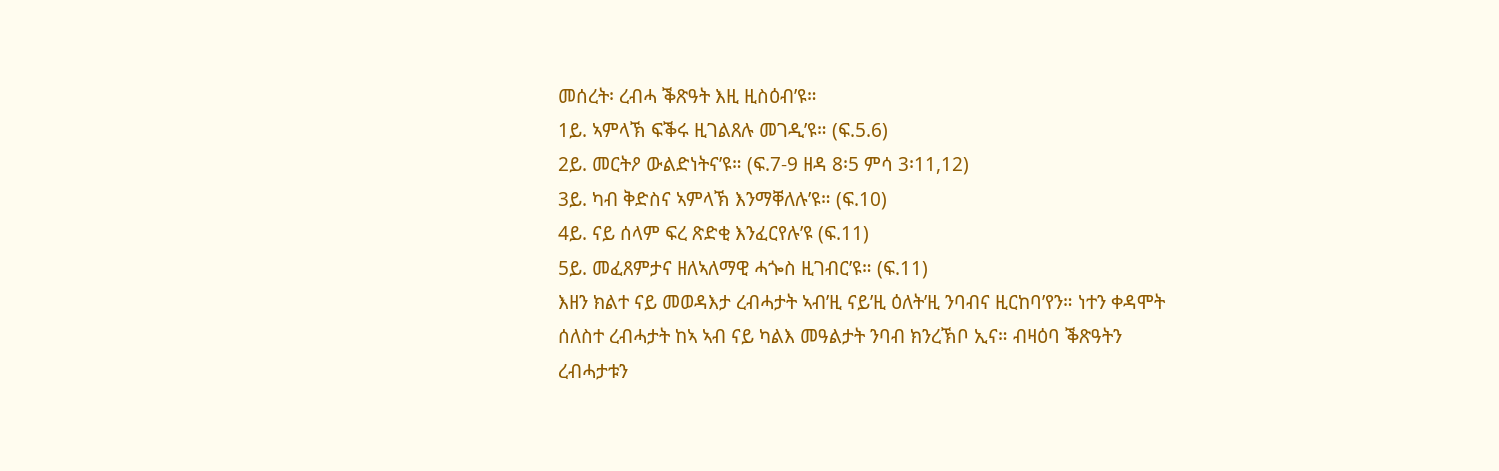መሰረት፡ ረብሓ ቕጽዓት እዚ ዚስዕብ’ዩ።
1ይ. ኣምላኽ ፍቕሩ ዚገልጸሉ መገዲ’ዩ። (ፍ.5.6)
2ይ. መርትዖ ውልድነትና’ዩ። (ፍ.7-9 ዘዳ 8፡5 ምሳ 3፡11,12)
3ይ. ካብ ቅድስና ኣምላኽ እንማቐለሉ’ዩ። (ፍ.10)
4ይ. ናይ ሰላም ፍረ ጽድቂ እንፈርየሉ’ዩ (ፍ.11)
5ይ. መፈጸምታና ዘለኣለማዊ ሓጐስ ዚገብር’ዩ። (ፍ.11)
እዘን ክልተ ናይ መወዳእታ ረብሓታት ኣብ’ዚ ናይ’ዚ ዕለት’ዚ ንባብና ዚርከባ’የን። ነተን ቀዳሞት ሰለስተ ረብሓታት ከኣ ኣብ ናይ ካልእ መዓልታት ንባብ ክንረኽቦ ኢና። ብዛዕባ ቕጽዓትን ረብሓታቱን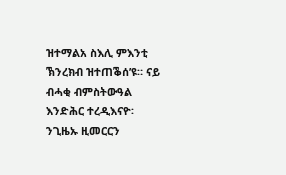ዝተማልአ ስእሊ ምእንቲ ኽንረክብ ዝተጠቕሰ’ዩ። ናይ ብሓቂ ብምስትውዓል እንድሕር ተረዲእናዮ፡ ንጊዜኡ ዚመርርን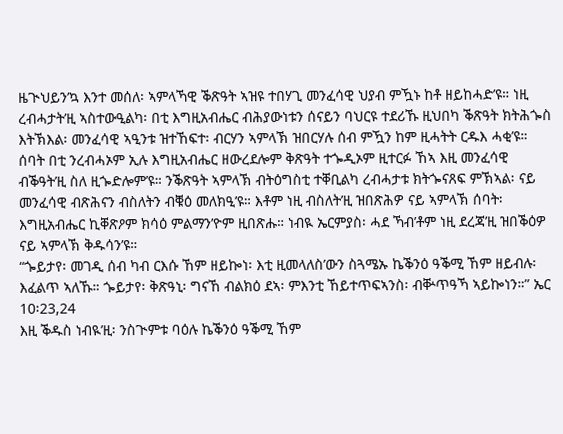ዜጒህይን’ኳ እንተ መሰለ፡ ኣምላኻዊ ቕጽዓት ኣዝዩ ተበሃጊ መንፈሳዊ ህያብ ምዃኑ ከቶ ዘይከሓድ’ዩ። ነዚ ረብሓታት’ዚ ኣስተውዒልካ፡ በቲ እግዚአብሔር ብሕያውነቱን ሰናይን ባህርዩ ተደሪኹ ዚህበካ ቕጽዓት ክትሕጐስ እትኽእል፡ መንፈሳዊ ኣዒንቱ ዝተኸፍተ፡ ብርሃን ኣምላኽ ዝበርሃሉ ሰብ ምዃን ከም ዚሓትት ርዱእ ሓቂ’ዩ። ሰባት በቲ ንረብሓኦም ኢሉ እግዚአብሔር ዘውረደሎም ቅጽዓት ተጐዲኦም ዚተርፉ ኸኣ እዚ መንፈሳዊ ብቕዓት’ዚ ስለ ዚጐድሎም’ዩ። ንቕጽዓት ኣምላኽ ብትዕግስቲ ተቐቢልካ ረብሓታቱ ክትጐናጸፍ ምኽኣል፡ ናይ መንፈሳዊ ብጽሕናን ብስለትን ብቑዕ መለክዒ’ዩ። እቶም ነዚ ብስለት’ዚ ዝበጽሕዎ ናይ ኣምላኽ ሰባት፡ እግዚአብሔር ኪቐጽዖም ክሳዕ ምልማን’ዮም ዚበጽሑ። ነብዪ ኤርምያስ፡ ሓደ ኻብ’ቶም ነዚ ደረጃ’ዚ ዝበቕዕዎ ናይ ኣምላኽ ቅዱሳን’ዩ።
“ጐይታየ፡ መገዲ ሰብ ካብ ርእሱ ኸም ዘይኰነ፡ እቲ ዚመላለስ’ውን ስጓሜኡ ኬቕንዕ ዓቕሚ ኸም ዘይብሉ፡ እፈልጥ ኣለኹ። ጐይታየ፡ ቅጽዓኒ፡ ግናኸ ብልክዕ ደኣ፡ ምእንቲ ኸይተጥፍኣንስ፡ ብቝጥዓኻ ኣይኰነን።” ኤር 10፡23,24
እዚ ቕዱስ ነብዪ’ዚ፡ ንስጒምቱ ባዕሉ ኬቕንዕ ዓቕሚ ኸም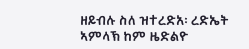ዘይብሉ ስለ ዝተረድአ፡ ረድኤት ኣምላኽ ከም ዜድልዮ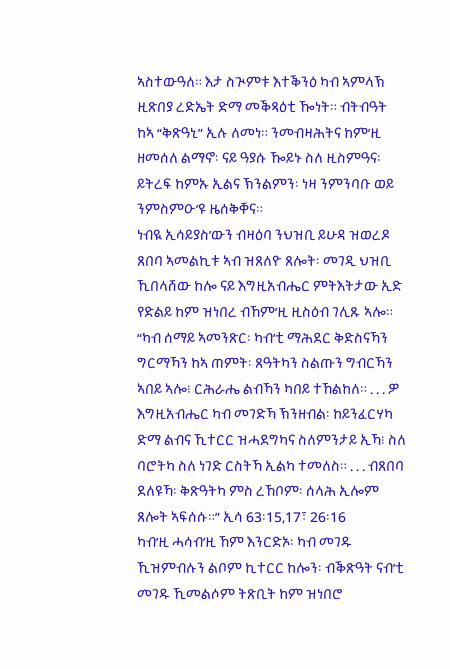ኣስተውዓለ። እታ ስጒምቱ እተቕንዕ ካብ ኣምላኽ ዚጽበያ ረድኤት ድማ መቕጻዕቲ ዀነት። ብትብዓት ከኣ “ቅጽዓኒ” ኢሉ ለመነ። ንመብዛሕትና ከም’ዚ ዘመሰለ ልማኖ፡ ናይ ዓያሱ ዀይኑ ስለ ዚስምዓና፡ ይትረፍ ከምኡ ኢልና ኽንልምን፡ ነዛ ንምንባቡ ወይ ንምስምዑ’ዩ ዜሰቅቐና።
ነብዪ ኢሳይያስ’ውን ብዛዕባ ንህዝቢ ይሁዳ ዝወረዶ ጸበባ ኣመልኪቱ ኣብ ዝጸለዮ ጸሎት፡ መገዲ ህዝቢ ኺበላሸው ከሎ ናይ እግዚአብሔር ምትእትታው ኢድ የድልይ ከም ዝነበረ ብኸም’ዚ ዚስዕብ ገሊጹ ኣሎ።
“ካብ ሰማይ ኣመንጽር፡ ካብ’ቲ ማሕደር ቅድስናኻን ግርማኻን ከኣ ጠምት፡ ጸዓትካን ስልጡን ግብርኻን ኣበይ ኣሎ፧ ርሕራሔ ልብኻን ካበይ ተኸልከለ። . . . ዎ እግዚአብሔር ካብ መገድኻ ኽንዘብል፡ ከይንፈርሃካ ድማ ልብና ኺተርር ዝሓደግካና ስለምንታይ ኢኻ፧ ስለ ባሮትካ ስለ ነገድ ርስትኻ ኢልካ ተመለስ። . . . ብጸበባ ደለዩኻ፡ ቅጽዓትካ ምስ ረኸቦም፡ ሰላሕ ኢሎም ጸሎት ኣፍሰሱ።” ኢሳ 63፡15,17፣ 26፡16
ካብ’ዚ ሓሳብ’ዚ ኸም እንርድኦ፡ ካብ መገዱ ኺዝምብሉን ልቦም ኪተርር ከሎን፡ ብቕጽዓት ናብ’ቲ መገዱ ኺመልሶም ትጽቢት ከም ዝነበሮ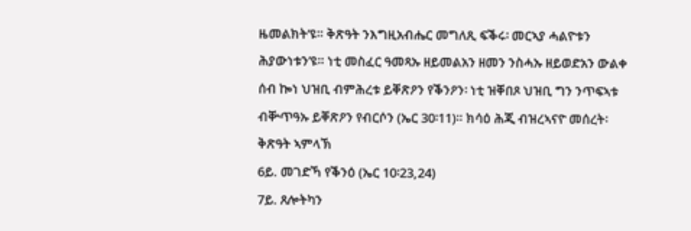ዜመልክት’ዩ። ቅጽዓት ንእግዚአብሔር መግለጺ ፍቕሩ፡ መርኣያ ሓልዮቱን ሕያውነቱን’ዩ። ነቲ መስፈር ዓመጻኡ ዘይመልአን ዘመን ንስሓኡ ዘይወድአን ውልቀ ሰብ ኰነ ህዝቢ ብምሕረቱ ይቐጽዖን የቕንዖን፡ ነቲ ዝቐበጾ ህዝቢ ግን ንጥፍኣቱ ብቝጥዓኡ ይቐጽዖን የብርሶን (ኤር 30፡11)። ክሳዕ ሕጂ ብዝረኣናዮ መሰረት፡ ቅጽዓት ኣምላኽ
6ይ. መገድኻ የቕንዕ (ኤር 10፡23,24)
7ይ. ጸሎትካን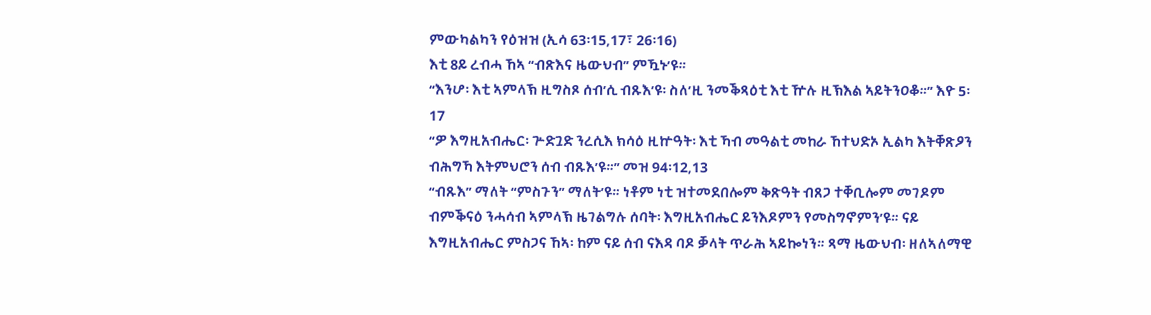ምውካልካን የዕዝዝ (ኢሳ 63፡15,17፣ 26፡16)
እቲ 8ይ ረብሓ ኸኣ “ብጽእና ዜውህብ” ምዃኑ’ዩ።
“እንሆ፡ እቲ ኣምላኽ ዚግስጾ ሰብ’ሲ ብጹእ’ዩ፡ ስለ’ዚ ንመቕጻዕቲ እቲ ዅሉ ዚኽእል ኣይትንዐቆ።” እዮ 5፡17
“ዎ እግዚአብሔር፡ ጕድጓድ ንረሲእ ክሳዕ ዚኵዓት፡ እቲ ኻብ መዓልቲ መከራ ኸተህድኦ ኢልካ እትቐጽዖን ብሕግኻ እትምህሮን ሰብ ብጹእ’ዩ።” መዝ 94፡12,13
“ብጹእ” ማለት “ምስጉን” ማለት’ዩ። ነቶም ነቲ ዝተመደበሎም ቅጽዓት ብጸጋ ተቐቢሎም መገዶም ብምቕናዕ ንሓሳብ ኣምላኽ ዜገልግሉ ሰባት፡ እግዚአብሔር ይንእዶምን የመስግኖምን’ዩ። ናይ እግዚአብሔር ምስጋና ኸኣ፡ ከም ናይ ሰብ ናእዳ ባዶ ቓላት ጥራሕ ኣይኰነን። ጻማ ዜውህብ፡ ዘለኣለማዊ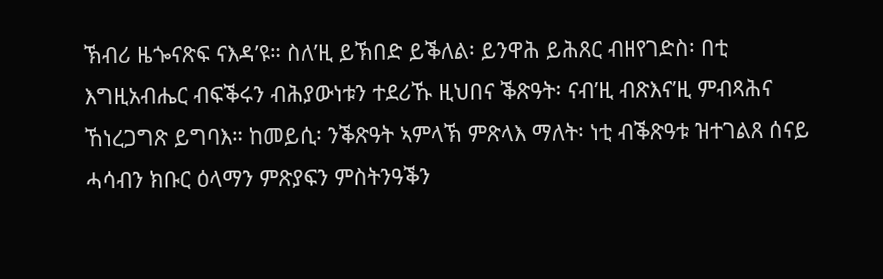ኽብሪ ዜጐናጽፍ ናእዳ’ዩ። ስለ’ዚ ይኽበድ ይቕለል፡ ይንዋሕ ይሕጸር ብዘየገድስ፡ በቲ እግዚአብሔር ብፍቕሩን ብሕያውነቱን ተደሪኹ ዚህበና ቕጽዓት፡ ናብ’ዚ ብጽእና’ዚ ምብጻሕና ኸነረጋግጽ ይግባእ። ከመይሲ፡ ንቕጽዓት ኣምላኽ ምጽላእ ማለት፡ ነቲ ብቕጽዓቱ ዝተገልጸ ሰናይ ሓሳብን ክቡር ዕላማን ምጽያፍን ምስትንዓቕን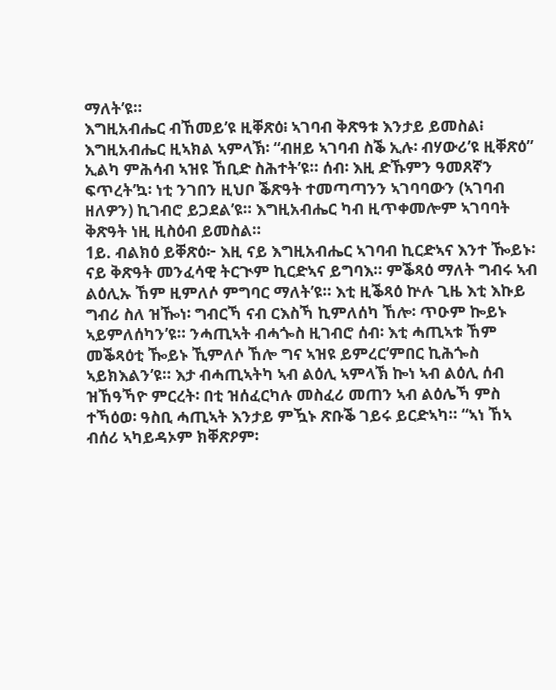ማለት’ዩ።
እግዚአብሔር ብኸመይ’ዩ ዚቐጽዕ፧ ኣገባብ ቅጽዓቱ እንታይ ይመስል፧ እግዚአብሔር ዚኣክል ኣምላኽ፡ “ብዘይ ኣገባብ ስቕ ኢሉ፡ ብሃውሪ’ዩ ዚቐጽዕ” ኢልካ ምሕሳብ ኣዝዩ ኸቢድ ስሕተት’ዩ። ሰብ፡ እዚ ድኹምን ዓመጸኛን ፍጥረት’ኳ፡ ነቲ ንገበን ዚህቦ ቕጽዓት ተመጣጣንን ኣገባባውን (ኣገባብ ዘለዎን) ኪገብሮ ይጋደል’ዩ። እግዚአብሔር ካብ ዚጥቀመሎም ኣገባባት ቅጽዓት ነዚ ዚስዕብ ይመስል።
1ይ. ብልክዕ ይቐጽዕ፦ እዚ ናይ እግዚአብሔር ኣገባብ ኪርድኣና እንተ ዀይኑ፡ ናይ ቅጽዓት መንፈሳዊ ትርጒም ኪርድኣና ይግባእ። ምቕጻዕ ማለት ግብሩ ኣብ ልዕሊኡ ኸም ዚምለሶ ምግባር ማለት’ዩ። እቲ ዚቕጻዕ ኵሉ ጊዜ እቲ እኩይ ግብሪ ስለ ዝዀነ፡ ግብርኻ ናብ ርእስኻ ኪምለሰካ ኸሎ፡ ጥዑም ኰይኑ ኣይምለሰካን’ዩ። ንሓጢኣት ብሓጐስ ዚገብሮ ሰብ፡ እቲ ሓጢኣቱ ኸም መቕጻዕቲ ዀይኑ ኺምለሶ ኸሎ ግና ኣዝዩ ይምረር’ምበር ኪሕጐስ ኣይክእልን’ዩ። እታ ብሓጢኣትካ ኣብ ልዕሊ ኣምላኽ ኰነ ኣብ ልዕሊ ሰብ ዝኸዓኻዮ ምርረት፡ በቲ ዝሰፈርካሉ መስፈሪ መጠን ኣብ ልዕሌኻ ምስ ተኻዕወ፡ ዓስቢ ሓጢኣት እንታይ ምዃኑ ጽቡቕ ገይሩ ይርድኣካ። “ኣነ ኸኣ ብሰሪ ኣካይዳኦም ክቐጽዖም፡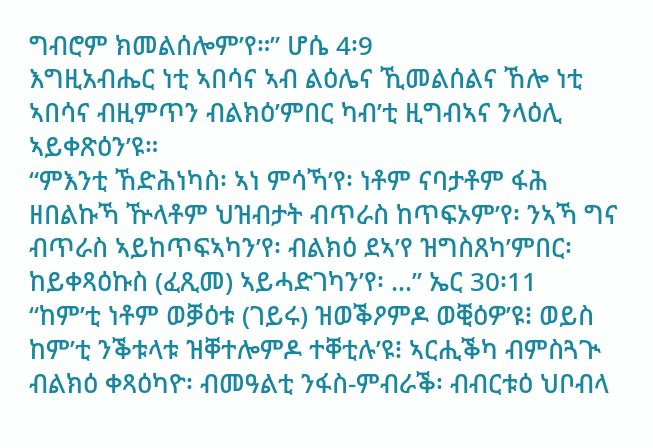ግብሮም ክመልሰሎም’የ።” ሆሴ 4፡9
እግዚአብሔር ነቲ ኣበሳና ኣብ ልዕሌና ኺመልሰልና ኸሎ ነቲ ኣበሳና ብዚምጥን ብልክዕ’ምበር ካብ’ቲ ዚግብኣና ንላዕሊ ኣይቀጽዕን’ዩ።
“ምእንቲ ኸድሕነካስ፡ ኣነ ምሳኻ’የ፡ ነቶም ናባታቶም ፋሕ ዘበልኩኻ ዅላቶም ህዝብታት ብጥራስ ከጥፍኦም’የ፡ ንኣኻ ግና ብጥራስ ኣይከጥፍኣካን’የ፡ ብልክዕ ደኣ’የ ዝግስጸካ’ምበር፡ ከይቀጻዕኩስ (ፈጺመ) ኣይሓድገካን’የ፡ ...” ኤር 30፡11
“ከም’ቲ ነቶም ወቓዕቱ (ገይሩ) ዝወቕዖምዶ ወቒዕዎ’ዩ፧ ወይስ ከም’ቲ ንቕቱላቱ ዝቐተሎምዶ ተቐቲሉ’ዩ፧ ኣርሒቕካ ብምስጓጒ ብልክዕ ቀጻዕካዮ፡ ብመዓልቲ ንፋስ-ምብራቕ፡ ብብርቱዕ ህቦብላ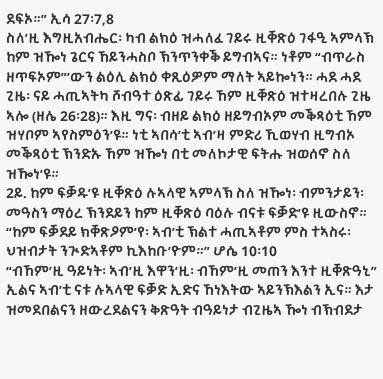ደፍኦ።” ኢሳ 27፡7,8
ስለ’ዚ እግዚአብሔር፡ ካብ ልክዕ ዝሓለፈ ገይሩ ዚቐጽዕ ገፋዒ ኣምላኽ ከም ዝዀነ ጌርና ኸይንሓስቦ ኽንጥንቀቕ ይግብኣና። ነቶም “ብጥራስ ዘጥፍኦም”’ውን ልዕሊ ልክዕ ቀጺዕዎም ማለት ኣይኰነን። ሓደ ሓደ ጊዜ፡ ናይ ሓጢኣትካ ሾብዓተ ዕጽፊ ገይሩ ኸም ዚቐጽዕ ዝተዛረበሉ ጊዜ ኣሎ (ዘሌ 26፡28)። እዚ ግና፡ ብዘይ ልክዕ ዘይግብኦም መቕጻዕቲ ኸም ዝሃቦም ኣየስምዕን’ዩ። ነቲ ኣበሳ’ቲ ኣብ’ዛ ምድሪ ኺወሃብ ዚግብኦ መቕጻዕቲ ኽንድኡ ኸም ዝዀነ በቲ መለኮታዊ ፍትሑ ዝወሰኖ ስለ ዝዀነ’ዩ።
2ይ. ከም ፍቓዱ’ዩ ዚቐጽዕ ሉኣላዊ ኣምላኽ ስለ ዝዀነ፡ ብምንታይን፡ መዓስን ማዕረ ኽንደይን ከም ዚቐጽዕ ባዕሉ ብናቱ ፍቓድ’ዩ ዚውስኖ። “ከም ፍቓደይ ክቐጽዖም’የ፡ ኣብ’ቲ ኽልተ ሓጢኣቶም ምስ ተኣስሩ፡ ህዝብታት ንጒድኣቶም ኪእከቡ’ዮም።” ሆሴ 10፡10
“ብኸም’ዚ ዓይነት፡ ኣብ’ዚ እዋን’ዚ፡ ብኸም’ዚ መጠን እንተ ዚቐጽዓኒ” ኢልና ኣብ’ቲ ናቱ ሉኣላዊ ፍቓድ ኢድና ኸነእትው ኣይንኽእልን ኢና። እታ ዝመደበልናን ዘውረደልናን ቅጽዓት ብዓይነታ ብጊዜኣ ዀነ ብኽብደታ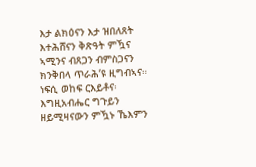እታ ልክዕናን እታ ዝበለጸት እተሕሸናን ቅጽዓት ምዃና ኣሚንና ብጸጋን ብምስጋናን ክንቅበላ ጥራሕ’ዩ ዚግብኣና። ነፍሲ ወከፍ ርእይቶና፡ እግዚአብሔር ግጉይን ዘይሚዛናውን ምዃኑ ኼእምን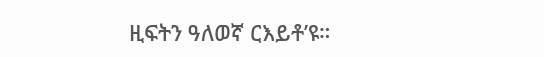ዚፍትን ዓለወኛ ርእይቶ’ዩ።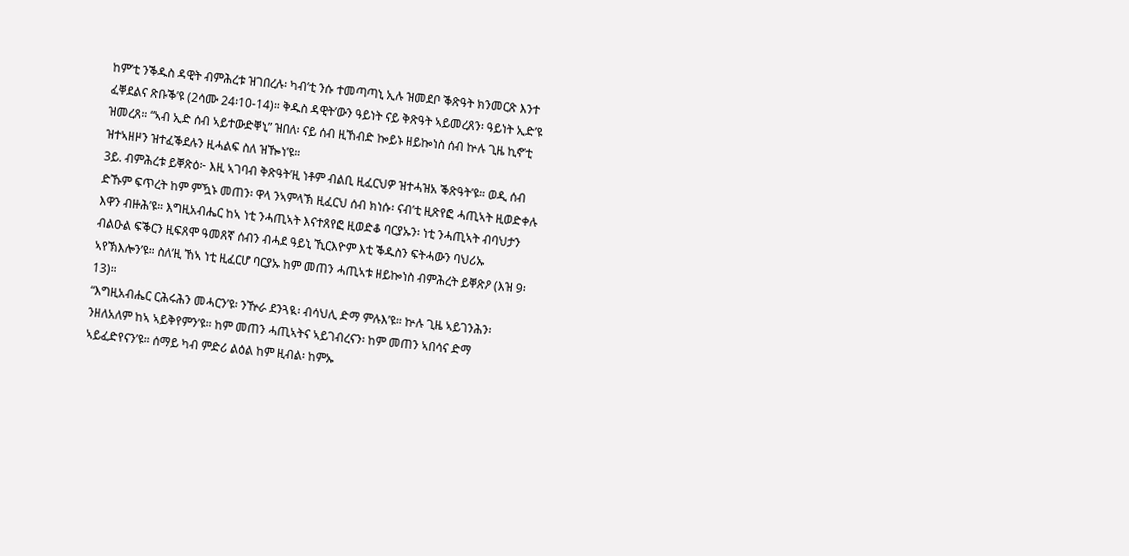ከም’ቲ ንቕዱስ ዳዊት ብምሕረቱ ዝገበረሉ፡ ካብ’ቲ ንሱ ተመጣጣኒ ኢሉ ዝመደቦ ቕጽዓት ክንመርጽ እንተ ፈቐደልና ጽቡቕ’ዩ (2ሳሙ 24፡10-14)። ቅዱስ ዳዊት’ውን ዓይነት ናይ ቅጽዓት ኣይመረጸን፡ ዓይነት ኢድ’ዩ ዝመረጸ። “ኣብ ኢድ ሰብ ኣይተውድቐኒ” ዝበለ፡ ናይ ሰብ ዚኸብድ ኰይኑ ዘይኰነስ ሰብ ኵሉ ጊዜ ኪኖ’ቲ ዝተኣዘዞን ዝተፈቕደሉን ዚሓልፍ ስለ ዝዀነ’ዩ።
3ይ. ብምሕረቱ ይቐጽዕ፦ እዚ ኣገባብ ቅጽዓት’ዚ ነቶም ብልቢ ዚፈርህዎ ዝተሓዝአ ቕጽዓት’ዩ። ወዲ ሰብ ድኹም ፍጥረት ከም ምዃኑ መጠን፡ ዋላ ንኣምላኽ ዚፈርህ ሰብ ክነሱ፡ ናብ’ቲ ዚጽየፎ ሓጢኣት ዚወድቀሉ እዋን ብዙሕ’ዩ። እግዚአብሔር ከኣ ነቲ ንሓጢኣት እናተጸየፎ ዚወድቆ ባርያኡን፡ ነቲ ንሓጢኣት ብባህታን ብልዑል ፍቕርን ዚፍጸሞ ዓመጸኛ ሰብን ብሓደ ዓይኒ ኺርእዮም እቲ ቕዱስን ፍትሓውን ባህሪኡ ኣየኽእሎን’ዩ። ስለ’ዚ ኸኣ ነቲ ዚፈርሆ ባርያኡ ከም መጠን ሓጢኣቱ ዘይኰነስ ብምሕረት ይቐጽዖ (እዝ 9፡13)።
“እግዚአብሔር ርሕሩሕን መሓርን’ዩ፡ ንዅራ ደንጓዪ፡ ብሳህሊ ድማ ምሉእ’ዩ። ኵሉ ጊዜ ኣይገንሕን፡ ንዘለአለም ከኣ ኣይቅየምን’ዩ። ከም መጠን ሓጢኣትና ኣይገብረናን፡ ከም መጠን ኣበሳና ድማ ኣይፈድየናን’ዩ። ሰማይ ካብ ምድሪ ልዕል ከም ዚብል፡ ከምኡ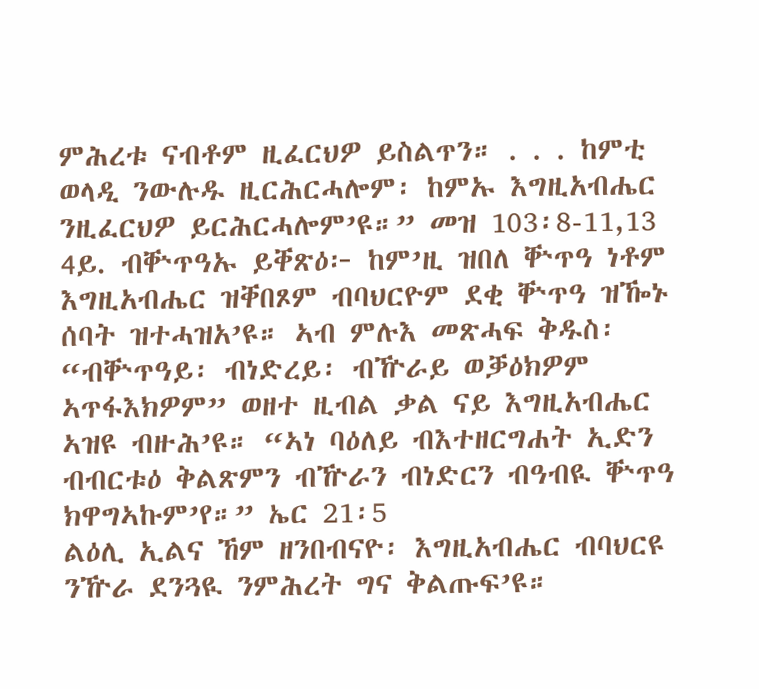ምሕረቱ ናብቶም ዚፈርህዎ ይስልጥን። . . . ከምቲ ወላዲ ንውሉዱ ዚርሕርሓሎም፡ ከምኡ እግዚአብሔር ንዚፈርህዎ ይርሕርሓሎም’ዩ።” መዝ 103፡8-11,13
4ይ. ብቝጥዓኡ ይቐጽዕ፦ ከም’ዚ ዝበለ ቝጥዓ ነቶም እግዚአብሔር ዝቐበጾም ብባህርዮም ደቂ ቝጥዓ ዝዀኑ ሰባት ዝተሓዝአ’ዩ። ኣብ ምሉእ መጽሓፍ ቅዱስ፡ “ብቝጥዓይ፡ ብነድረይ፡ ብዅራይ ወቓዕክዎም ኣጥፋእክዎም” ወዘተ ዚብል ቃል ናይ እግዚአብሔር ኣዝዩ ብዙሕ’ዩ። “ኣነ ባዕለይ ብእተዘርግሐት ኢድን ብብርቱዕ ቅልጽምን ብዅራን ብነድርን ብዓብዪ ቝጥዓ ክዋግኣኩም’የ።” ኤር 21፡5
ልዕሊ ኢልና ኸም ዘንበብናዮ፡ እግዚአብሔር ብባህርዩ ንዅራ ደንጓዪ ንምሕረት ግና ቅልጡፍ’ዩ።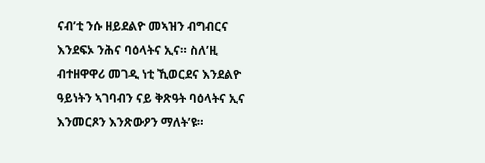ናብ’ቲ ንሱ ዘይደልዮ መኣዝን ብግብርና እንደፍኦ ንሕና ባዕላትና ኢና። ስለ’ዚ ብተዘዋዋሪ መገዲ ነቲ ኺወርደና እንደልዮ ዓይነትን ኣገባብን ናይ ቅጽዓት ባዕላትና ኢና እንመርጾን እንጽውዖን ማለት’ዩ።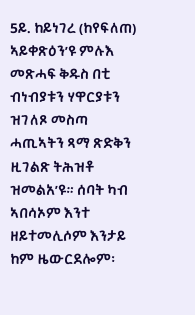5ይ. ከይነገረ (ከየፍለጠ) ኣይቀጽዕን’ዩ ምሉእ መጽሓፍ ቅዱስ በቲ ብነብያቱን ሃዋርያቱን ዝገለጾ መስጣ ሓጢኣትን ጻማ ጽድቅን ዚገልጽ ትሕዝቶ ዝመልአ’ዩ። ሰባት ካብ ኣበሳኦም እንተ ዘይተመሊሶም እንታይ ከም ዜውርደሎም፡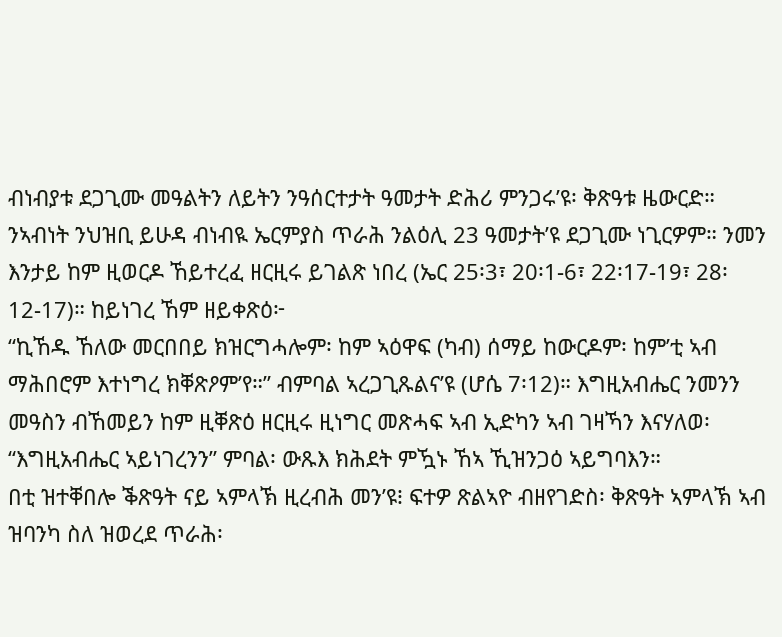ብነብያቱ ደጋጊሙ መዓልትን ለይትን ንዓሰርተታት ዓመታት ድሕሪ ምንጋሩ’ዩ፡ ቅጽዓቱ ዜውርድ። ንኣብነት ንህዝቢ ይሁዳ ብነብዪ ኤርምያስ ጥራሕ ንልዕሊ 23 ዓመታት’ዩ ደጋጊሙ ነጊርዎም። ንመን እንታይ ከም ዚወርዶ ኸይተረፈ ዘርዚሩ ይገልጽ ነበረ (ኤር 25፡3፣ 20፡1-6፣ 22፡17-19፣ 28፡12-17)። ከይነገረ ኸም ዘይቀጽዕ፦
“ኪኸዱ ኸለው መርበበይ ክዝርግሓሎም፡ ከም ኣዕዋፍ (ካብ) ሰማይ ከውርዶም፡ ከም’ቲ ኣብ ማሕበሮም እተነግረ ክቐጽዖም’የ።” ብምባል ኣረጋጊጹልና’ዩ (ሆሴ 7፡12)። እግዚአብሔር ንመንን መዓስን ብኸመይን ከም ዚቐጽዕ ዘርዚሩ ዚነግር መጽሓፍ ኣብ ኢድካን ኣብ ገዛኻን እናሃለወ፡ “እግዚአብሔር ኣይነገረንን” ምባል፡ ውጹእ ክሕደት ምዃኑ ኸኣ ኺዝንጋዕ ኣይግባእን።
በቲ ዝተቐበሎ ቕጽዓት ናይ ኣምላኽ ዚረብሕ መን’ዩ፧ ፍተዎ ጽልኣዮ ብዘየገድስ፡ ቅጽዓት ኣምላኽ ኣብ ዝባንካ ስለ ዝወረደ ጥራሕ፡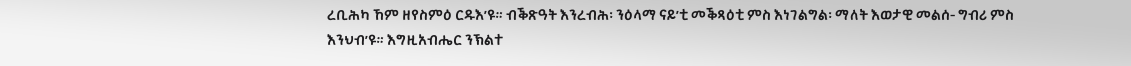ረቢሕካ ኸም ዘየስምዕ ርዱእ’ዩ። ብቕጽዓት እንረብሕ፡ ንዕላማ ናይ’ቲ መቕጻዕቲ ምስ እነገልግል፡ ማለት እወታዊ መልሰ- ግብሪ ምስ እንህብ’ዩ። እግዚአብሔር ንኽልተ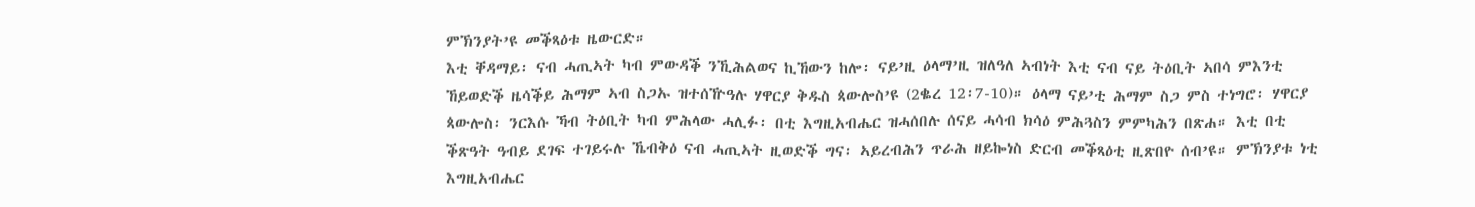ምኽንያት’ዩ መቕጻዕቱ ዜውርድ።
እቲ ቐዳማይ፡ ናብ ሓጢኣት ካብ ምውዳቕ ንኺሕልወና ኪኸውን ከሎ፡ ናይ’ዚ ዕላማ’ዚ ዝለዓለ ኣብነት እቲ ናብ ናይ ትዕቢት ኣበሳ ምእንቲ ኸይወድቕ ዜሳቕይ ሕማም ኣብ ስጋኡ ዝተሰዅዓሉ ሃዋርያ ቅዱስ ጳውሎስ’ዩ (2ቈረ 12፡7-10)። ዕላማ ናይ’ቲ ሕማም ስጋ ምስ ተነግሮ፡ ሃዋርያ ጳውሎስ፡ ንርእሱ ኻብ ትዕቢት ካብ ምሕላው ሓሊፉ፡ በቲ እግዚአብሔር ዝሓሰበሉ ሰናይ ሓሳብ ክሳዕ ምሕጓስን ምምካሕን በጽሐ። እቲ በቲ ቕጽዓት ዓብይ ደገፍ ተገይሩሉ ኼብቅዕ ናብ ሓጢኣት ዚወድቕ ግና፡ ኣይረብሕን ጥራሕ ዘይኰነስ ድርብ መቕጻዕቲ ዚጽበዮ ሰብ’ዩ። ምኽንያቱ ነቲ እግዚአብሔር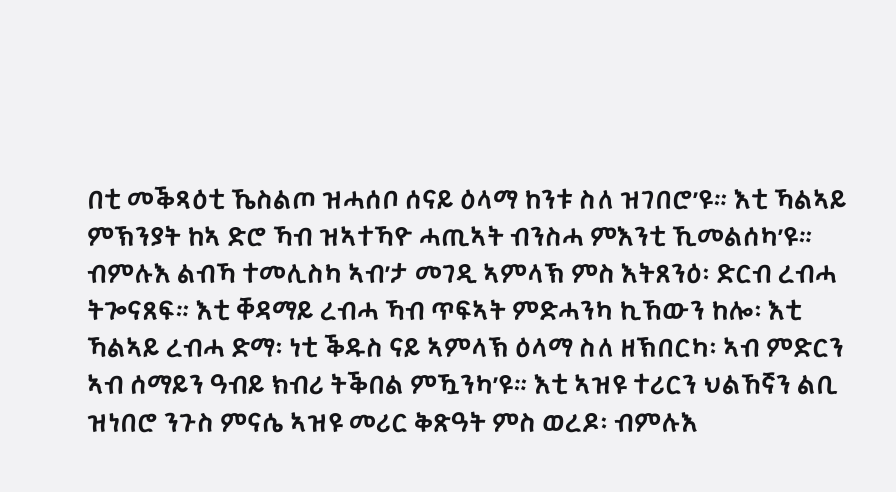በቲ መቕጻዕቲ ኼስልጦ ዝሓሰቦ ሰናይ ዕላማ ከንቱ ስለ ዝገበሮ’ዩ። እቲ ኻልኣይ ምኽንያት ከኣ ድሮ ኻብ ዝኣተኻዮ ሓጢኣት ብንስሓ ምእንቲ ኺመልሰካ’ዩ። ብምሉእ ልብኻ ተመሊስካ ኣብ’ታ መገዲ ኣምላኽ ምስ እትጸንዕ፡ ድርብ ረብሓ ትጐናጸፍ። እቲ ቐዳማይ ረብሓ ኻብ ጥፍኣት ምድሓንካ ኪኸውን ከሎ፡ እቲ ኻልኣይ ረብሓ ድማ፡ ነቲ ቕዱስ ናይ ኣምላኽ ዕላማ ስለ ዘኽበርካ፡ ኣብ ምድርን ኣብ ሰማይን ዓብይ ክብሪ ትቕበል ምዃንካ’ዩ። እቲ ኣዝዩ ተሪርን ህልኸኛን ልቢ ዝነበሮ ንጉስ ምናሴ ኣዝዩ መሪር ቅጽዓት ምስ ወረዶ፡ ብምሉእ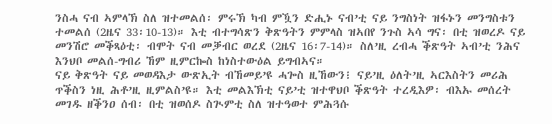ንስሓ ናብ ኣምላኽ ስለ ዝተመልሰ፡ ምሩኽ ካብ ምዃን ድሒኑ ናብ’ቲ ናይ ንግስነት ዝፋኑን መንግስቱን ተመልሰ (2ዜና 33፡10-13)። እቲ ብተግሳጽን ቅጽዓትን ምምላስ ዝኣበየ ንጉስ ኣሳ ግና፡ በቲ ዝወረዶ ናይ መንሽሮ መቕጻዕቲ፡ ብሞት ናብ መቓብር ወረደ (2ዜና 16፡7-14)። ስለ’ዚ ረብሓ ቕጽዓት ኣብ’ቲ ንሕና እንህቦ መልሰ-ግብሪ ኸም ዚምርኰስ ከነስተውዕል ይግብኣና።
ናይ ቅጽዓት ናይ መወዳእታ ውጽኢት ብኸመይ’ዩ ሓጐስ ዚኸውን፧ ናይ’ዚ ዕለት’ዚ ኣርእስትን መሪሕ ጥቕስን ነዚ ሕቶ’ዚ ዚምልስ’ዩ። እቲ መልእኽቲ ናይ’ቲ ዝተዋህቦ ቕጽዓት ተረዲእዎ፡ ብእኡ መሰረት መገዱ ዘቕንዐ ሰብ፡ በቲ ዝወሰዶ ስጒምቲ ስለ ዝተዓወተ ምሕጓሱ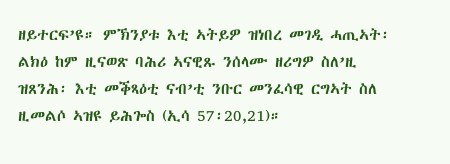ዘይተርፍ’ዩ። ምኽንያቱ እቲ ኣትይዎ ዝነበረ መገዲ ሓጢኣት፡ ልክዕ ከም ዚናወጽ ባሕሪ ኣናዊጹ ንሰላሙ ዘሪግዎ ስለ’ዚ ዝጸንሕ፡ እቲ መቕጻዕቲ ናብ’ቲ ንቡር መንፈሳዊ ርግኣት ስለ ዚመልሶ ኣዝዩ ይሕጐስ (ኢሳ 57፡20,21)።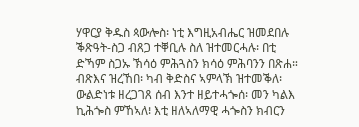ሃዋርያ ቅዱስ ጳውሎስ፡ ነቲ እግዚአብሔር ዝመደበሉ ቕጽዓት-ስጋ ብጸጋ ተቐቢሉ ስለ ዝተመርሓሉ፡ በቲ ድኻም ስጋኡ ኽሳዕ ምሕጓስን ክሳዕ ምሕባንን በጽሐ። ብጽእና ዝረኸበ፡ ካብ ቅድስና ኣምላኽ ዝተመቕለ፡ ውልድነቱ ዘረጋገጸ ሰብ እንተ ዘይተሓጐሰ፡ መን ካልእ ኪሕጐስ ምኸኣለ፧ እቲ ዘለኣለማዊ ሓጐስን ክብርን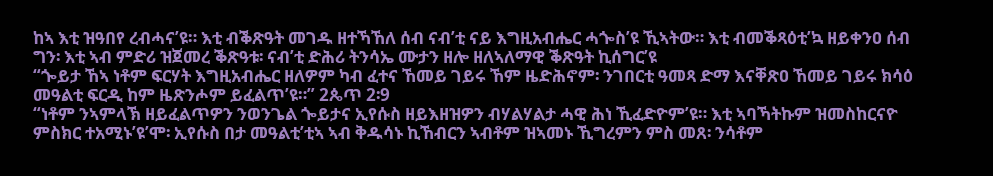ከኣ እቲ ዝዓበየ ረብሓና’ዩ። እቲ ብቕጽዓት መገዱ ዘተኻኸለ ሰብ ናብ’ቲ ናይ እግዚአብሔር ሓጐስ’ዩ ኺኣትው። እቲ ብመቕጻዕቲ’ኳ ዘይቀንዐ ሰብ ግን፡ እቲ ኣብ ምድሪ ዝጀመረ ቕጽዓቱ፡ ናብ’ቲ ድሕሪ ትንሳኤ ሙታን ዘሎ ዘለኣለማዊ ቕጽዓት ኪሰግር’ዩ
“ጐይታ ኸኣ ነቶም ፍርሃት እግዚአብሔር ዘለዎም ካብ ፈተና ኸመይ ገይሩ ኸም ዜድሕኖም፡ ንገበርቲ ዓመጻ ድማ እናቐጽዐ ኸመይ ገይሩ ክሳዕ መዓልቲ ፍርዲ ከም ዜጽንሖም ይፈልጥ’ዩ።” 2ጴጥ 2፡9
“ነቶም ንኣምላኽ ዘይፈልጥዎን ንወንጌል ጐይታና ኢየሱስ ዘይእዘዝዎን ብሃልሃልታ ሓዊ ሕነ ኺፈድዮም’ዩ። እቲ ኣባኻትኩም ዝመስከርናዮ ምስክር ተአሚኑ’ዩ’ሞ፡ ኢየሱስ በታ መዓልቲ’ቲኣ ኣብ ቅዱሳኑ ኪኸብርን ኣብቶም ዝኣመኑ ኺግረምን ምስ መጸ፡ ንሳቶም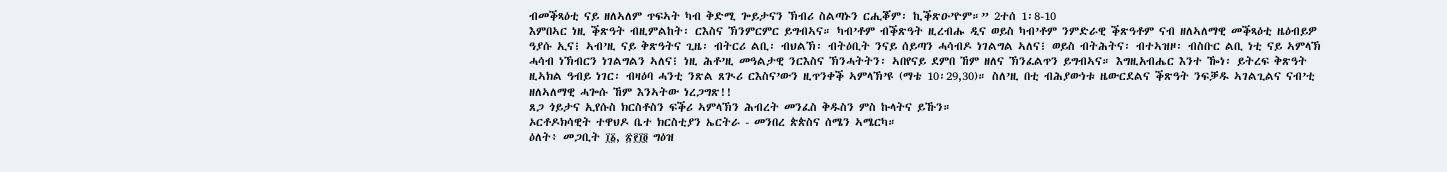ብመቕጻዕቲ ናይ ዘለኣለም ጥፍኣት ካብ ቅድሚ ጐይታናን ኽብሪ ስልጣኑን ርሒቖም፡ ኪቕጽዑ’ዮም።” 2ተሰ 1፡8-10
እምበኣር ነዚ ቕጽዓት ብዚምልከት፡ ርእስና ኽንምርምር ይግብኣና። ካብ’ቶም ብቕጽዓት ዚረብሑ ዲና ወይስ ካብ’ቶም ንምድራዊ ቕጽዓቶም ናብ ዘለኣለማዊ መቕጻዕቲ ዜዕብይዎ ዓያሱ ኢና፧ ኣብ’ዚ ናይ ቅጽዓትና ጊዜ፡ ብትርሪ ልቢ፡ ብህልኽ፡ ብትዕቢት ንናይ ሰይጣን ሓሳብዶ ነገልግል ኣለና፧ ወይስ ብትሕትና፡ ብተኣዝዞ፡ ብስቡር ልቢ ነቲ ናይ ኣምላኽ ሓሳብ ነኽብርን ነገልግልን ኣለና፧ ነዚ ሕቶ’ዚ መዓልታዊ ንርእስና ኽንሓትትን፡ ኣበየናይ ደምበ ኸም ዘለና ኽንፈልጥን ይግብኣና። እግዚአብሔር እንተ ዀነ፡ ይትረፍ ቅጽዓት ዚኣክል ዓብይ ነገር፡ ብዛዕባ ሓንቲ ንጽል ጸጒሪ ርእስና’ውን ዚጥንቀቕ ኣምላኽ’ዩ (ማቴ 10፡29,30)። ስለ’ዚ በቲ ብሕያውነቱ ዜውርደልና ቕጽዓት ንፍቓዱ ኣገልጊልና ናብ’ቲ ዘለኣለማዊ ሓጐሱ ኸም እንኣትው ነረጋግጽ!!
ጸጋ ጎይታና ኢየሱስ ክርስቶስን ፍቕሪ ኣምላኽን ሕብረት መንፈስ ቅዱስን ምስ ኩላትና ይኹን።
ኦርቶዶክሳዊት ተዋህዶ ቤተ ክርስቲያን ኤርትራ - መንበረ ጵጵስና ሰሜን ኣሜርካ።
ዕለት፥ መጋቢት ፲፩, ፳፻፲፬ ግዕዝ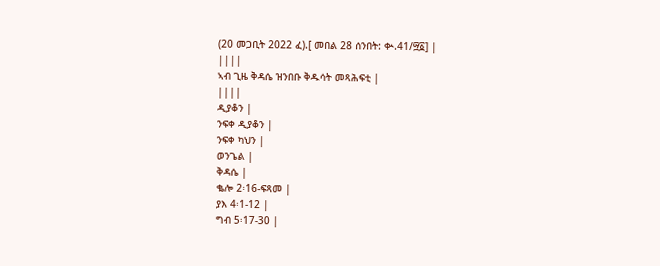(20 መጋቢት 2022 ፈ).[ መበል 28 ሰንበት: ቊ.41/፵፩] |
||||
ኣብ ጊዜ ቅዳሴ ዝንበቡ ቅዱሳት መጻሕፍቲ |
||||
ዲያቆን |
ንፍቀ ዲያቆን |
ንፍቀ ካህን |
ወንጌል |
ቅዳሴ |
ቈሎ 2፡16-ፍጻመ |
ያእ 4፡1-12 |
ግብ 5፡17-30 |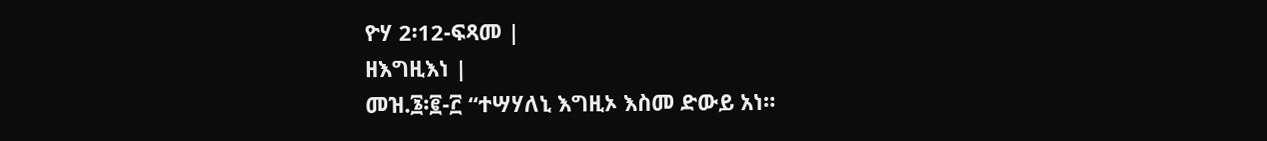ዮሃ 2፡12-ፍጻመ |
ዘእግዚእነ |
መዝ.፮፡፪-፫ “ተሣሃለኒ እግዚኦ እስመ ድውይ አነ።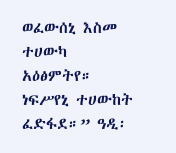ወፈውሰኒ እስመ ተሀውካ አዕፅምትየ። ነፍሥየኒ ተሀውከት ፈድፋደ።” ዓዲ፡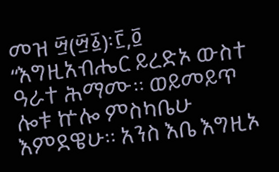መዝ ፵(፵፩)፡፫,፬ “እግዚአብሔር ይረድኦ ውስተ ዓራተ ሕማሙ። ወይመይጥ ሎቱ ኵሎ ምስካቤሁ እምደዌሁ። አንስ እቤ እግዚኦ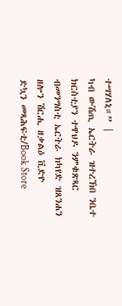ተሣሃለኒ።” |
ካብ ውሽጢ ኤርትራ ዝተረኽበ ንቤተ ክርስቲያን ተዋህዶ ንምቁጽጻር ብመንግስቲ ኤርትራ ክካየድ ዝጸንሐን ዘሎን ሽርሒ ዘቃልዕ ቪድዮ
ድኳን መጻሕፍቲ/Book Store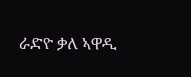ራድዮ ቃለ ኣዋዲ